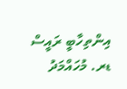އިންތިހާބީ ރައީސް ޑރ. މުހައްމަދު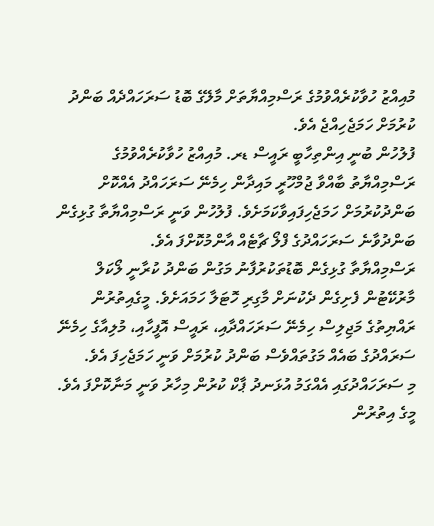މުއިއްޒު ހުވާކުރެއްވުމުގެ ރަސްމިއްޔާތަށް މާލޭގެ ބޮޑު ސަރަހައްދެއް ބަންދު ކުރުމަށް ހަމަޖެހިއްޖެ އެވެ.
ފުލުހުން ބުނީ އިންތިހާބީ ރައީސް ޑރ. މުއިއްޒު ހުވާކުރެއްވުމުގެ ރަސްމިއްޔާތު ބާއްވާ ޖުމްހޫރީ މައިދާން ހިމެނޭ ސަރަހައްދު އެއްކޮށް ބަންދުކުރުމަށް ހަމަޖެހިފައިވާކަމަށެވެ. ފުލުހުން ވަނީ ރަސްމިއްޔާތާ ގުޅިގެން ބަންދުވާނެ ސަރަހައްދުގެ ފްލޯ ޗާޓެއް އާންމުކޮށްފަ އެވެ.
ރަސްމިއްޔާތާ ގުޅިގެން ބޮޑުތަކުރުފާނު މަގުން ބަންދު ކުރާނީ ލޯކަލް މާރުކޭޓުން ފެށިގެން ދެކުނަށް މާގިރި ހޮޓަލާ ހަމައަށެވެ. މީގެއިތުރުން ރައްޔިތުގެ މަޖިލިސް ހިމެނޭ ސަރަހައްދާއި، ރައީސް އޮފީހާއި، މުލިއާގެ ހިމެނޭ ސަރައްދުގެ ބައެއް މަގުތައްވެސް ބަންދު ކުރުމަށް ވަނީ ހަމަޖެހިފަ އެވެ.
މި ސަރަހައްދުގައި އެއްގަމު އުޅަނދު ޕާކް ކުރުން މިހާރު ވަނީ މަނާކޮށްފަ އެވެ.
މީގެ އިތުރުން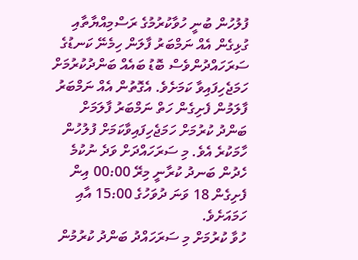ފުލުހުން ބުނީ ހުވާކުރުމުގެ ރަސްމިއްޔާތާއި ގުޅިގެން އެއް ނަމްބަރު ފާލަން ހިމެނޭ ކަނޑުގެ ސަރަހައްދުންވެސް ބޮޑު ބައެއް ބަންދުކުރުމަށް ހަމަޖެހިފައިވާ ކަމަށެވެ. އެގޮތުން އެއް ނަމްބަރު ފާލަމުން ފެށިގެން ހަތް ނަމްބަރު ފާލަމަށް ބަންދު ކުރުމަށް ހަމަޖެހިފައިވާކަމަށް ފުލުހުން ހާމަކުރެ އެވެ. މި ސަރަހައްދަށް ވަދެ ނުކުމެ ހެދުން ބަނދު ކުރާނީ މިރޭ 00:00 އިން ފެށިގެން 18 ވަނަ ދުވަހުގެ 15:00 އާއި ހަމައަށެވެ.
ހުވާ ކުރުމަށް މި ސަރަހައްދު ބަންދު ކުރުމުން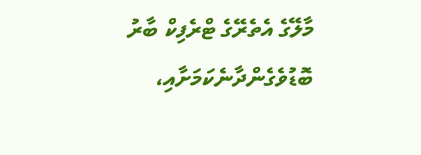މާލޭގެ އެތެރޭގެ ޓްރެފިކް ބާރު ބޮޑުވެގެންދާނެކަމަށާއި،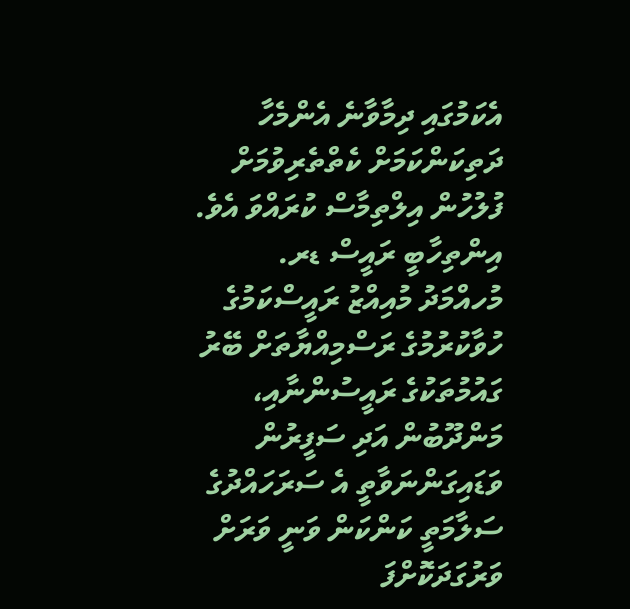އެކަމުގައި ދިމާވާނެ އެންމެހާ ދަތިކަންކަމަށް ކެތްތެރިވުމަށް ފުލުހުން އިލްތިމާސް ކުރައްވަ އެވެ.
އިންތިހާބީ ރައީސް ޑރ. މުހއްމަދު މުއިއްޒު ރައީސްކަމުގެ ހުވާކުރުމުގެ ރަސްމިއްޔާތަށް ބޭރު ގައުމުތަކުގެ ރައީސުންނާއި، މަންދޫބުން އަދި ސަފީރުން ވަޑައިގަންނަވާތީ އެ ސަރަހައްދުގެ ސަލާމަތީ ކަންކަން ވަނީ ވަރަށް ވަރުގަދަކޮށްފަ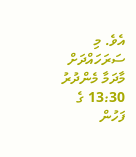އެވެ. މި ސަރަހައްދަށް މާދަމާ މެންދުރު 13:30 ގެ ފަހުން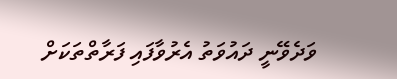ވަދެވޭނީ ދައުވަތު އެރުވާފައި ފަރާތްތަކަށް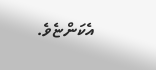އެކަންޏެވެ.